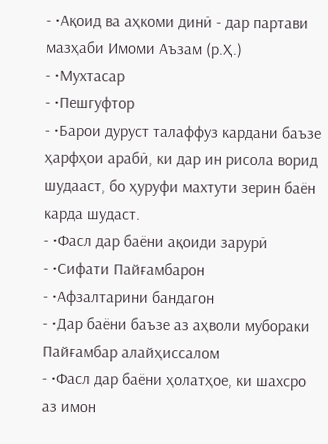- •Ақоид ва аҳкоми динӣ - дар партави мазҳаби Имоми Аъзам (р.Ҳ.)
- •Мухтасар
- •Пешгуфтор
- •Барои дуруст талаффуз кардани баъзе ҳарфҳои арабӣ, ки дар ин рисола ворид шудааст, бо ҳуруфи махтути зерин баён карда шудаст.
- •Фасл дар баёни ақоиди зарурӣ
- •Сифати Пайғамбарон
- •Афзалтарини бандагон
- •Дар баёни баъзе аз аҳволи мубораки Пайғамбар алайҳиссалом
- •Фасл дар баёни ҳолатҳое, ки шахсро аз имон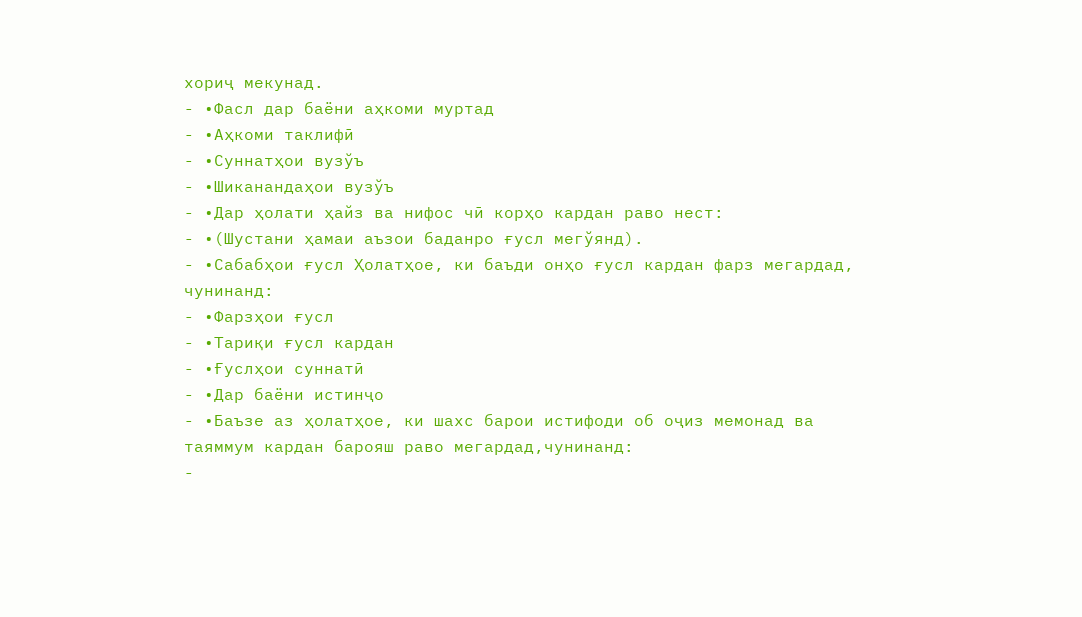хориҷ мекунад.
- •Фасл дар баёни аҳкоми муртад
- •Аҳкоми таклифӣ
- •Суннатҳои вузўъ
- •Шиканандаҳои вузўъ
- •Дар ҳолати ҳайз ва нифос чӣ корҳо кардан раво нест:
- •(Шустани ҳамаи аъзои баданро ғусл мегўянд).
- •Сабабҳои ғусл Ҳолатҳое, ки баъди онҳо ғусл кардан фарз мегардад, чунинанд:
- •Фарзҳои ғусл
- •Тариқи ғусл кардан
- •Ғуслҳои суннатӣ
- •Дар баёни истинҷо
- •Баъзе аз ҳолатҳое, ки шахс барои истифоди об оҷиз мемонад ва таяммум кардан барояш раво мегардад,чунинанд:
-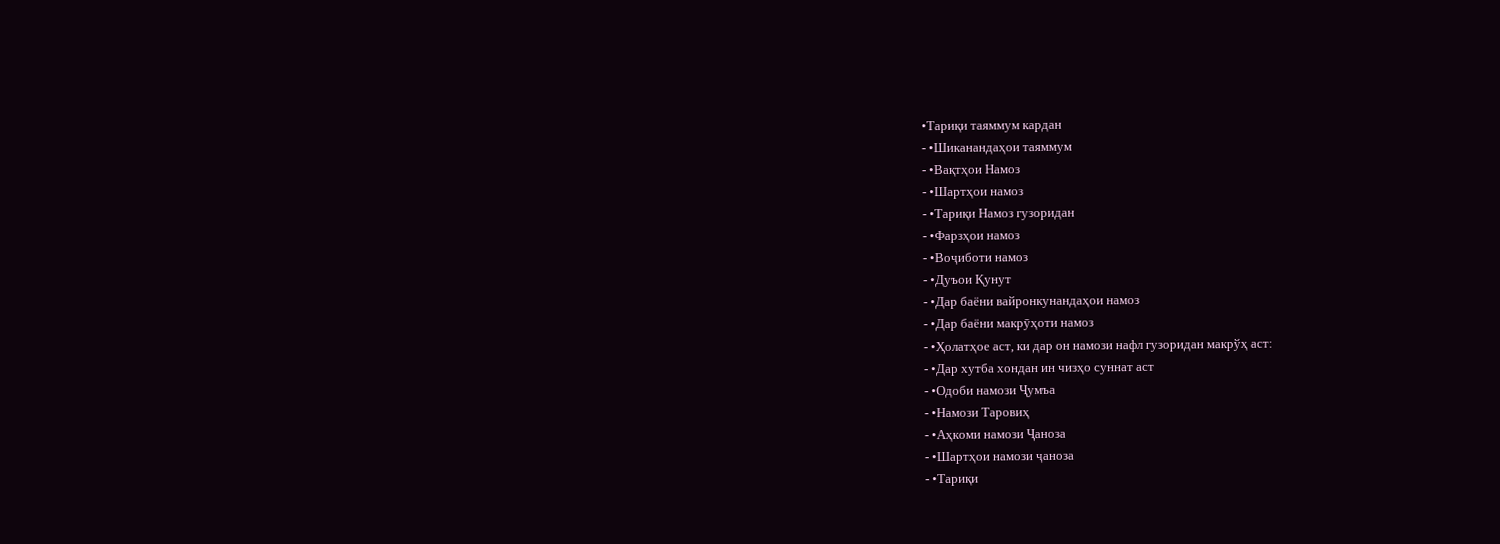•Тариқи таяммум кардан
- •Шиканандаҳои таяммум
- •Вақтҳои Намоз
- •Шартҳои намоз
- •Тариқи Намоз гузоридан
- •Фарзҳои намоз
- •Воҷиботи намоз
- •Дуъои Қунут
- •Дар баёни вайронкунандаҳои намоз
- •Дар баёни макрӯҳоти намоз
- •Ҳолатҳое аст, ки дар он намози нафл гузоридан макрўҳ аст:
- •Дар хутба хондан ин чизҳо суннат аст
- •Одоби намози Ҷумъа
- •Намози Таровиҳ
- •Аҳкоми намози Ҷаноза
- •Шартҳои намози ҷаноза
- •Тариқи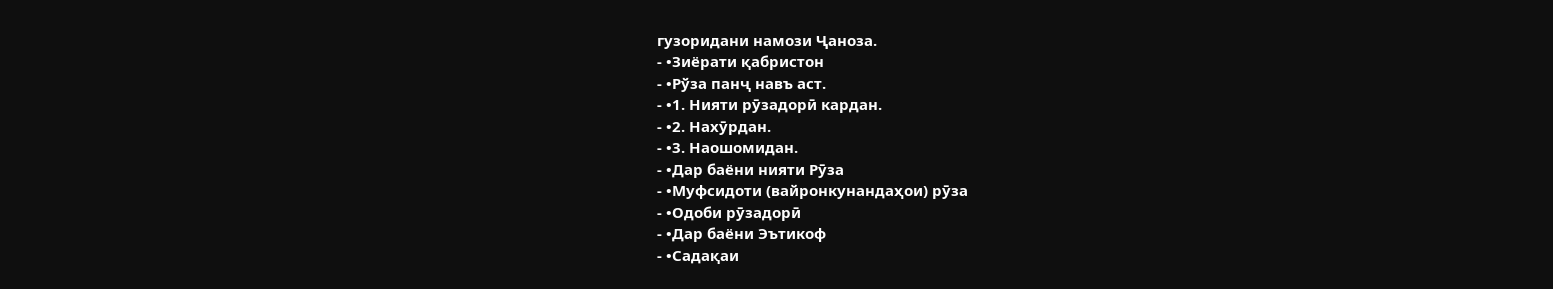гузоридани намози Ҷаноза.
- •Зиёрати қабристон
- •Рўза панҷ навъ аст.
- •1. Нияти рӯзадорӣ кардан.
- •2. Нахӯрдан.
- •3. Наошомидан.
- •Дар баёни нияти Рӯза
- •Муфсидоти (вайронкунандаҳои) рӯза
- •Одоби рӯзадорӣ
- •Дар баёни Эътикоф
- •Садақаи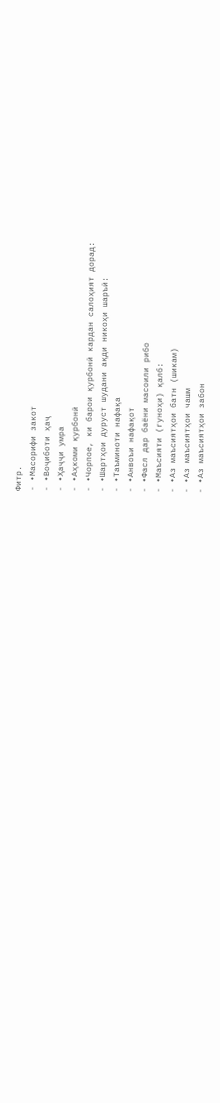Фитр.
- •Масорифи закот
- •Воҷиботи ҳаҷ
- •Ҳаҷҷи умра
- •Аҳкоми қурбонӣ
- •Чорпое, ки барои қурбонӣ кардан салоҳият дорад:
- •Шартҳои дуруст шудани ақди никоҳи шаръӣ:
- •Таъминоти нафақа
- •Анвоъи нафақот
- •Фасл дар баёни масоили рибо
- •Маъсияти (гуноҳи) қалб:
- •Аз маъсиятҳои батн (шикам)
- •Аз маъсиятҳои чашм
- •Аз маъсиятҳои забон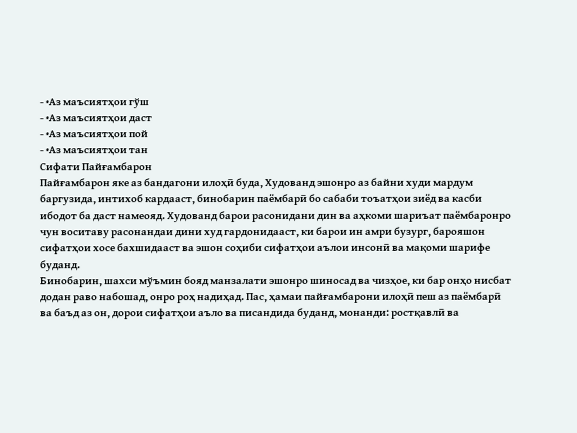- •Аз маъсиятҳои гўш
- •Аз маъсиятҳои даст
- •Аз маъсиятҳои пой
- •Аз маъсиятҳои тан
Сифати Пайғамбарон
Пайғамбарон яке аз бандагони илоҳӣ буда, Худованд эшонро аз байни худи мардум баргузида, интихоб кардааст, бинобарин паёмбарӣ бо сабаби тоъатҳои зиёд ва касби ибодот ба даст намеояд. Худованд барои расонидани дин ва аҳкоми шариъат паёмбаронро чун воситаву расонандаи дини худ гардонидааст, ки барои ин амри бузург, барояшон сифатҳои хосе бахшидааст ва эшон соҳиби сифатҳои аълои инсонӣ ва мақоми шарифе буданд.
Бинобарин, шахси мўъмин бояд манзалати эшонро шиносад ва чизҳое, ки бар онҳо нисбат додан раво набошад, онро роҳ надиҳад. Пас, ҳамаи пайғамбарони илоҳӣ пеш аз паёмбарӣ ва баъд аз он, дорои сифатҳои аъло ва писандида буданд, монанди: ростқавлӣ ва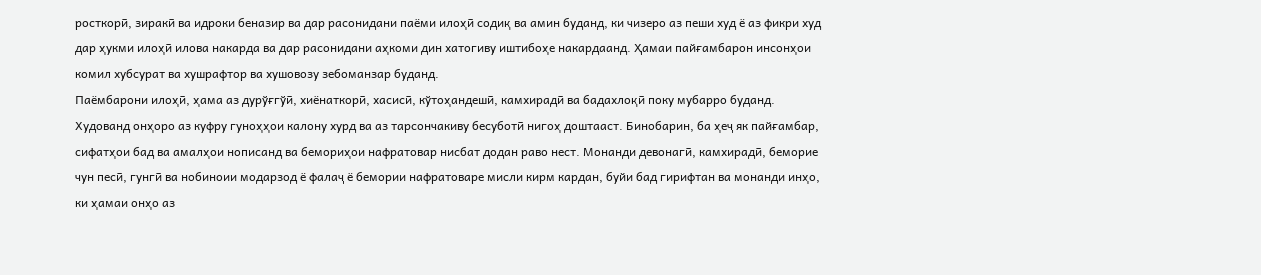росткорӣ, зиракӣ ва идроки беназир ва дар расонидани паёми илоҳӣ содиқ ва амин буданд, ки чизеро аз пеши худ ё аз фикри худ дар ҳукми илоҳӣ илова накарда ва дар расонидани аҳкоми дин хатогиву иштибоҳе накардаанд. Ҳамаи пайғамбарон инсонҳои комил хубсурат ва хушрафтор ва хушовозу зебоманзар буданд.
Паёмбарони илоҳӣ, ҳама аз дурўғгўӣ, хиёнаткорӣ, хасисӣ, кўтоҳандешӣ, камхирадӣ ва бадахлоқӣ поку мубарро буданд. Худованд онҳоро аз куфру гуноҳҳои калону хурд ва аз тарсончакиву бесуботӣ нигоҳ доштааст. Бинобарин, ба ҳеҷ як пайғамбар, сифатҳои бад ва амалҳои нописанд ва бемориҳои нафратовар нисбат додан раво нест. Монанди девонагӣ, камхирадӣ, беморие чун песӣ, гунгӣ ва нобиноии модарзод ё фалаҷ ё бемории нафратоваре мисли кирм кардан, буйи бад гирифтан ва монанди инҳо, ки ҳамаи онҳо аз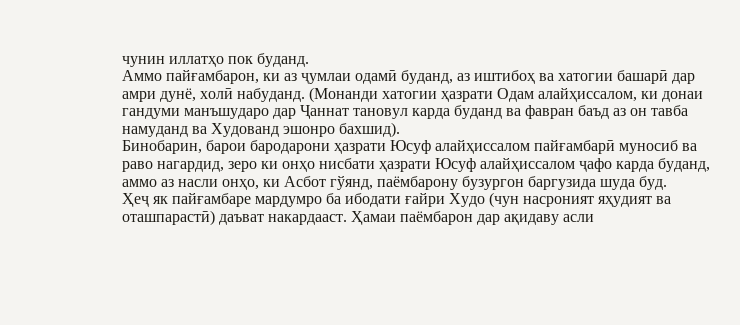чунин иллатҳо пок буданд.
Аммо пайғамбарон, ки аз ҷумлаи одамӣ буданд, аз иштибоҳ ва хатогии башарӣ дар амри дунё, холӣ набуданд. (Монанди хатогии ҳазрати Одам алайҳиссалом, ки донаи гандуми манъшударо дар Ҷаннат тановул карда буданд ва фавран баъд аз он тавба намуданд ва Худованд эшонро бахшид).
Бинобарин, барои бародарони ҳазрати Юсуф алайҳиссалом пайғамбарӣ муносиб ва раво нагардид, зеро ки онҳо нисбати ҳазрати Юсуф алайҳиссалом ҷафо карда буданд, аммо аз насли онҳо, ки Асбот гўянд, паёмбарону бузургон баргузида шуда буд.
Ҳеҷ як пайғамбаре мардумро ба ибодати ғайри Худо (чун насроният яҳудият ва оташпарастӣ) даъват накардааст. Ҳамаи паёмбарон дар ақидаву асли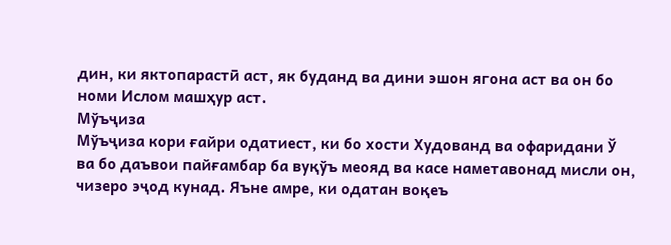дин, ки яктопарастӣ аст, як буданд ва дини эшон ягона аст ва он бо номи Ислом машҳур аст.
Мўъҷиза
Мўъҷиза кори ғайри одатиест, ки бо хости Худованд ва офаридани Ў ва бо даъвои пайғамбар ба вуқўъ меояд ва касе наметавонад мисли он, чизеро эҷод кунад. Яъне амре, ки одатан воқеъ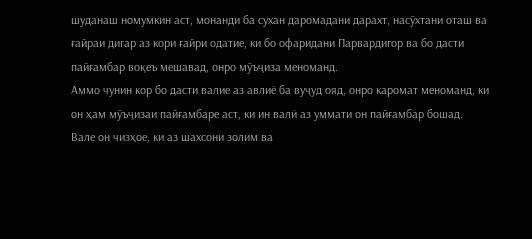шуданаш номумкин аст, монанди ба сухан даромадани дарахт, насўхтани оташ ва ғайраи дигар аз кори ғайри одатие, ки бо офаридани Парвардигор ва бо дасти пайғамбар воқеъ мешавад, онро мўъҷиза меноманд.
Аммо чунин кор бо дасти валие аз авлиё ба вуҷуд ояд, онро каромат меноманд, ки он ҳам мўъҷизаи пайғамбаре аст, ки ин валӣ аз уммати он пайғамбар бошад.
Вале он чизҳое, ки аз шахсони золим ва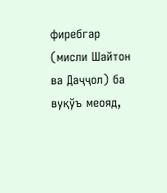фиребгар (мисли Шайтон ва Даҷҷол) ба вуқўъ меояд,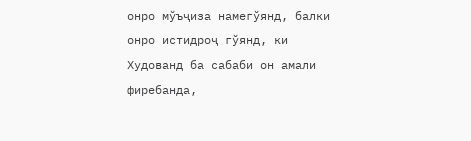онро мўъҷиза намегўянд, балки онро истидроҷ гўянд, ки Худованд ба сабаби он амали фиребанда,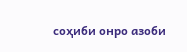соҳиби онро азоби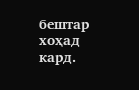бештар хоҳад кард.